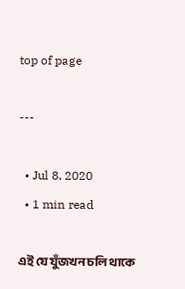top of page

---

  • Jul 8, 2020
  • 1 min read

এই যে যুঁজখন চলি থাকে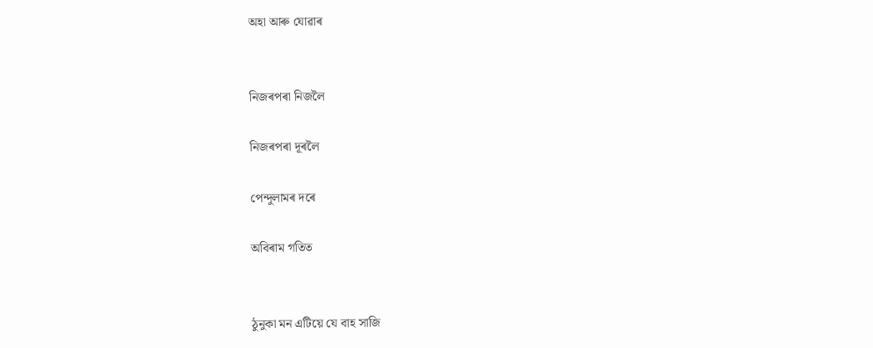অহা আৰু যোৱাৰ


নিজৰপৰা নিজলৈ

নিজৰপৰা দূৰলৈ

পেন্দুলামৰ দৰে

অবিৰাম গতিত


ঠুনুকা মন এটিয়ে যে বাহ সাজি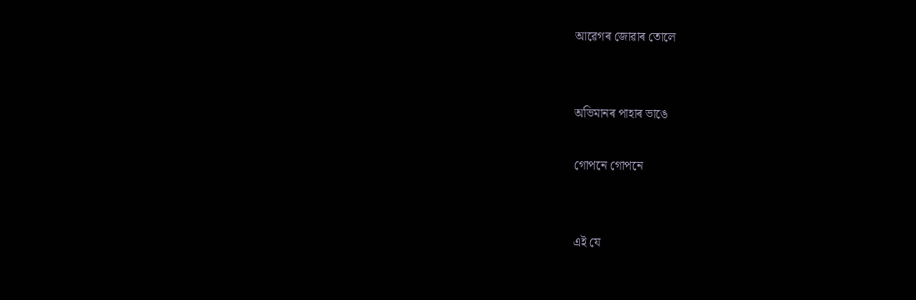আৱেগৰ জোৱাৰ তোলে


অভিমানৰ পাহাৰ ভাঙে

গোপনে গোপনে


এই যে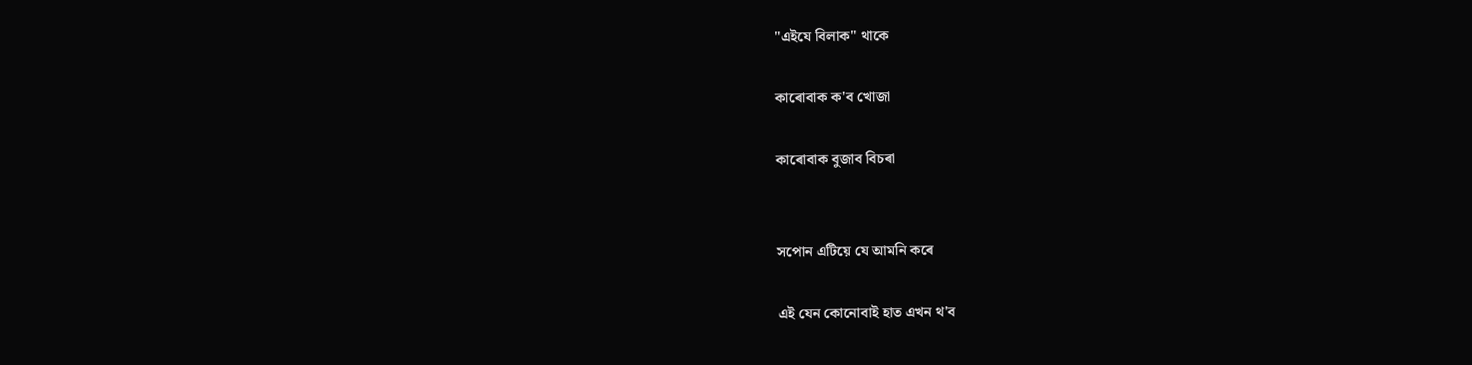"এইযে বিলাক" থাকে

কাৰোবাক ক'ব খোজা

কাৰোবাক বুজাব বিচৰা


সপোন এটিয়ে যে আমনি কৰে

এই যেন কোনোবাই হাত এখন থ'ব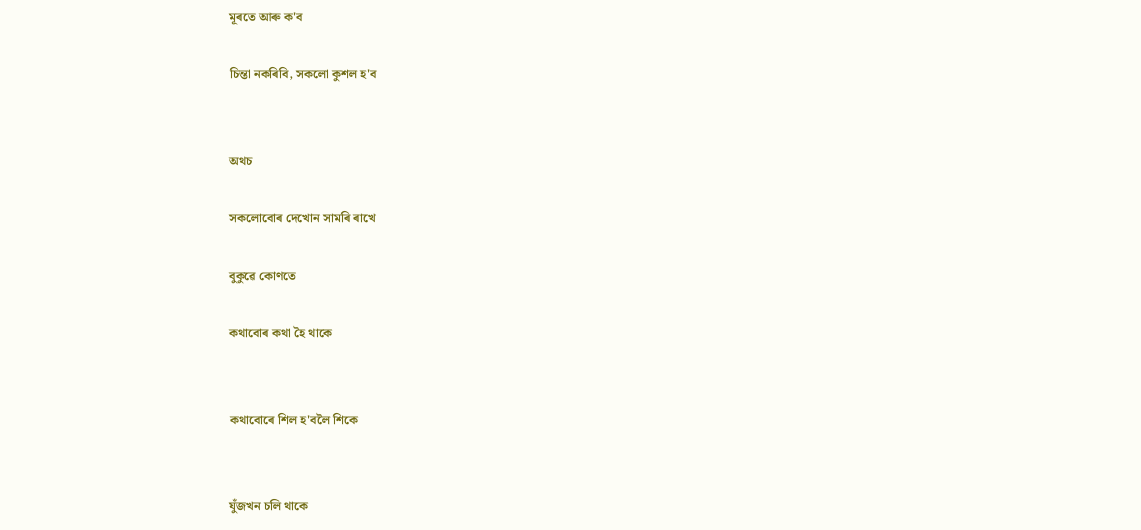মূৰতে আৰু ক'ব

চিন্তা নকৰিবি, সকলো কুশল হ'ব


অথচ

সকলোবোৰ দেখোন সামৰি ৰাখে

বুকুৱে কোণতে

কথাবোৰ কথা হৈ থাকে


কথাবোৰে শিল হ'বলৈ শিকে


যুঁজখন চলি থাকে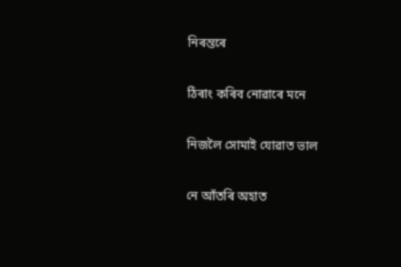নিৰন্তৰে

ঠিৰাং কৰিব নোৱাৰে মনে

নিজলৈ সোমাই যোৱাত ভাল

নে আঁতৰি অহাত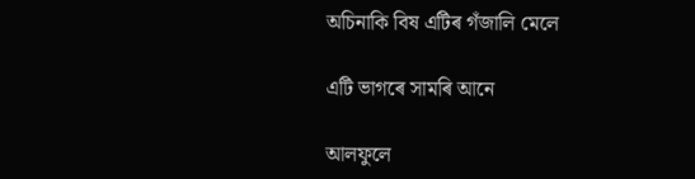অচিনাকি বিষ এটিৰ গঁজালি মেলে

এটি ভাগৰে সামৰি আনে

আলফুলে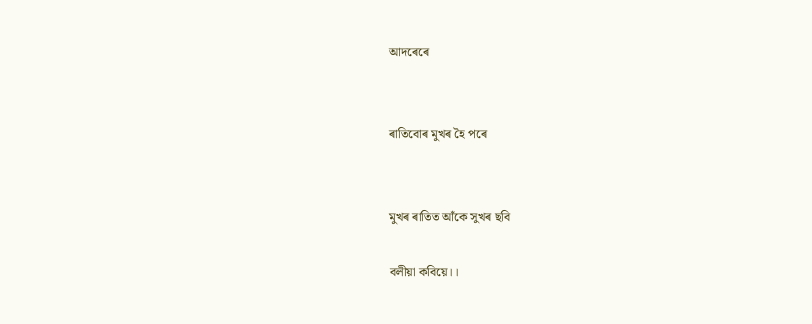আদৰেৰে


ৰাতিবোৰ মুখৰ হৈ পৰে


মুখৰ ৰাতিত আঁকে সুখৰ ছবি

বলীয়া কবিয়ে।।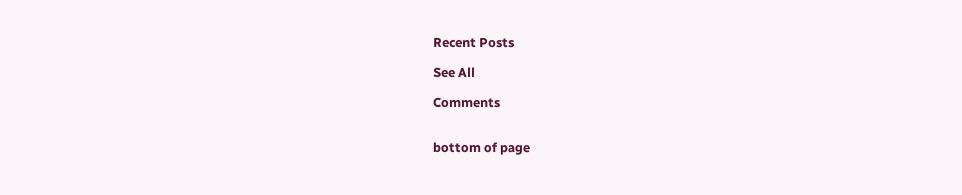Recent Posts

See All

Comments


bottom of page